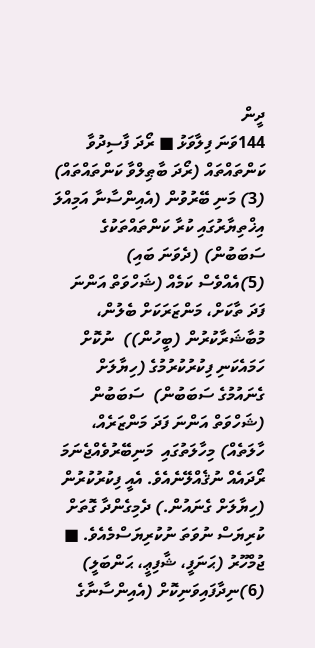ދީން
144ވަނަ ފިލާވަޅު ■ ރޯދަ ފާސިދުވާ ކަންތައްތައް (ރޯދަ ބާޠިލްވާ ކަންތައްތައް)
(3) މަނި ބޭރުވުން (އެއިންސާނާ އަމިއްލަ އިޚްތިޔާރުގައި ކުރާ ކަންތައްތަކުގެ ސަބަބުން) (ދެވަނަ ބައި)
(5)އެއްވެސް ކަމެއް (ޝަހްވަތް އަންނަ ފަދަ ތާކަށް، މަންޒަރަކަށް ބެލުން، މުބާޝަރާކުރުން (ބީހުން))  ނުކޮށް  ހަމައެކަނި ފިކުރުކުރުމުގެ (ހިޔާލަށް ގެނައުމުގެ ސަބަބުން)  ސަބަބުން (ޝަހްވަތް އަންނަ ފަދަ މަންޒަރެއް، ހާލަތެއް) މިހާލަތުގައި  މަނިބޭރުވެއްޖެނަމަ  ރޯދައެއް ނުޤެއްލޭނެއެވެ. އެއީ ފިކުރުކުރުން (ހިޔާލަށް ގެނައުން.) ދެމިގެންދާ ގޮތަށް ކުރިޔަސް ނުވަތަ ނުކުރިޔަސްމެއެވެ. ■ ޖުމްހޫރު (ޙަނަފީ، ޝާފިޢީ، ޙަންބަލީ)
(6)ނިދާފައިވަނިކޮށް (އެއިންސާނާގެ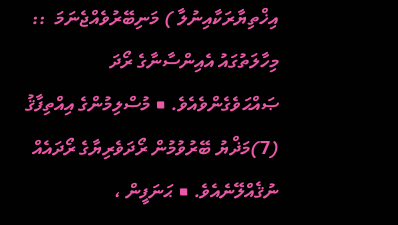އިޚްތިޔާރަކާއިނުލާ ) މަނިބޭރުވެއްޖެނަމަ  :: މިހާލަތުގައު އެއިންސާނާގެ ރޯދަ ޞައްޙަވެގެންވެއެވެ. ■ މުސްލިމުންގެ އިއްތިފާޤު
(7)މަޛްޔު ބޭރުވުމުން ރޯދަވެރިޔާގެ ރޯދައެއް ނުޤެއްލޭނެއެވެ. ■ ޙަނަފީން ،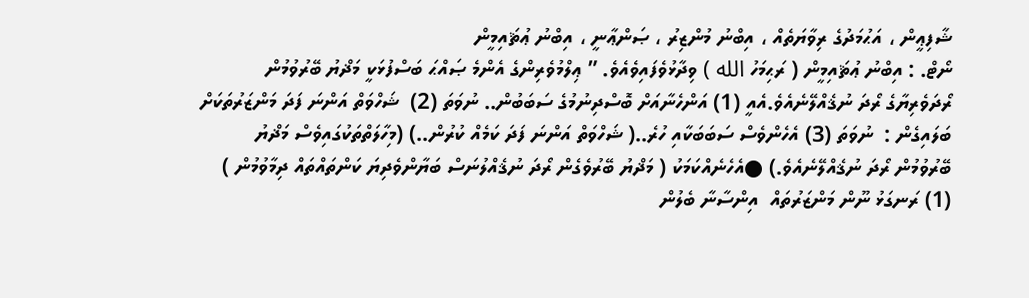ޝާފިޢީން ، އަޙުމަދުގެ ރިވާޔަތެއް ، އިބްނު މުންޒިރު ، ޞަންޢާނީ ، އިބްނު ޢުޘައިމީން
ނޯޓް. : އިބްނު ޢުޘައިމީން ( ރަޙިމަހު الله ) ވިދާޅުވެފައިވެއެވެ. ” ޢިލްމުވެރިންގެ އެންމެ ޞައްޙަ ބަސްފުޅަކީ މަޛްޔު ބޭރުވުމުން ރޯދަވެރިޔާގެ ރޯދަ ނުޤެއްލޭނެއެވެ.އެއީ (1) އަންހެނާއަށް ބޮސްދިނުމުގެ ސަބަބުން.. ނުވަތަ (2)  ޝަހްވަތް އަންނަ ފަދަ މަންޒަރުތަކަށް ބަލައިގެން :  ނުވަތަ (3) އެހެންވެސް ސަބަބަކާއި ހުރެ..( ޝަހްވަތް އަންނަ ފަދަ ކަމެއް ކުރުން..) (މިހާލަތްތަކުގައިވެސް މަޛްޔު ބޭރުވުމުން ރޯދަ ނުޤެއްލޭނެއެވެ.) ●އެހެނެއްކަމަކު ( މަޛްޔު ބޭރުވެގެން ރޯދަ ނުޤެއްލުނަސް ބަޔާންވެދިޔަ ކަންތައްތައް ދިމާވުމުން ) (1) ރަނގަޅު ނޫން މަންޒަރުތައް  އިންސާނާ ބެލުން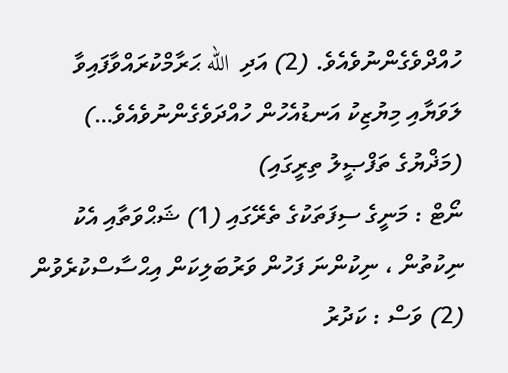ހުއްދްވެގެންނުވެއެވެ. (2) އަދި  الله ޙަރާމްކުރައްވާފައިވާ ލަވަޔާއި މިޔުޒިކު އަނޑުއެހުން ހުއްދަވެގެންނުވެއެވެ…)
(މަޛްޔުގެ ތަފްޞީލު ތިރީގައި)
ނޯޓް : މަނީގެ ސިފަތަކުގެ ތެރޭގައި (1) ޝަޙްވަތާއި އެކު ނިކުތުން ، ނިކުންނަ ފަހުން ވަރުބަލިކަން އިޙްސާސްކުރެވުން (2) ވަސް : ކަދުރު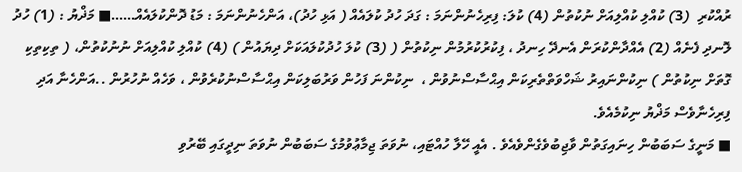ރުއްކުރި  (3) ކުއްލި ކުއްލިއަށް ނުކުތުން (4) ކުލަ: ފިރިހެނުންނަމަ : ގަދަ ހުދު ކުލައެއް ( އަޅި ހުދު)، އަންހެނުންނަމަ : މަޑު ދޮންކުލައެއް……■ މަޛްޔު : (1) ހުދު ލޮނދި ފެނެއް (2) އެއްދާންކުރަން އެނދޭ ހިނދު ، ފިކުރުކުރުމުން ނިކުތުން ( (3) ކުލަ ހުދުކުލައަކަށް ދިޔައުން ) (4) ކުއްލި ކުއްލިއަށް ނުނުކުތުން، ( ތިކިތިކި ގޮތަށް ނިކުތުން ) ނިކުންނައިރު ޝަހްވަތްތެރިކަން އިޙްސާސްނުވުން ،  ނިކުންނަ ފަހުން ވަރުބަލިކަން އިޙްސާސްނުކުރެވުން ، ވަހެއް ނުހުރުން ..އަންހެނާ އަދި ފިރިހެނާވެސް މަޛްޔު ނިކުމެއެވެ.
■ މަނީގެ ސަބަބުން ހިނައިގަތުން ވާޖިބުވެގެންވެއެވެ . އެއީ ހޭލާ ހުއްޓައި، ނުވަތަ ޖިމާޢުވުމުގެ ސަބަބުން ނުވަތަ ނިދީގައި ބޭރުވި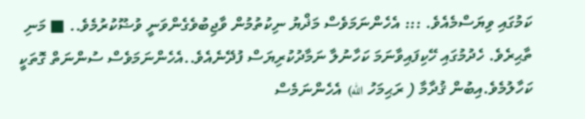ކަމުގައި ވިޔަސްމެއެވެ. ::: އެހެންނަމަވެސް މަޛްޔު ނިކުތުމުން ވާޖިބުވެގެންވަނީ ވުޟޫކުރުމެވެ.. ■ މަނި ތާޙިރެވެ. ހެދުމުގައި ހޭކިފައިވާނަމަ ކަހާނުލާ ނަމާދުކުރިޔަސް ފުދޭނެއެވެ..އެހެންނަމަވެސް ސުންނަތް ގޮތަކީ ކަހާލުމެވެ.އިބުން ޤުދާމާ ( ރަޙިމަހު الله)  އެހެންނަމެސް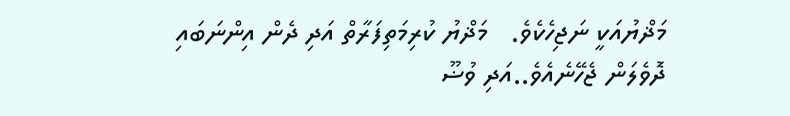މަޛްޔުއަކީ ނަޖިހެކެވެ.   މަޛްޔު ކުރިމަތިފަރާތް އަދި ދެން އިންނަބައި ދޮވެލަން ޖެހޭނެއެވެ..އަދި ވުޟޫ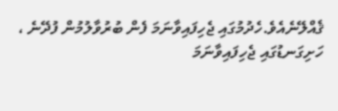ޤެއްލޭނެއެވެ.ހެދުމުގައި ޖެހިފައިވާނަމަ ފެން ބުރުވާލުމުން ފުދޭނެ ، ހަށިގަނޑުގައި ޖެހިފައިވާނަމަ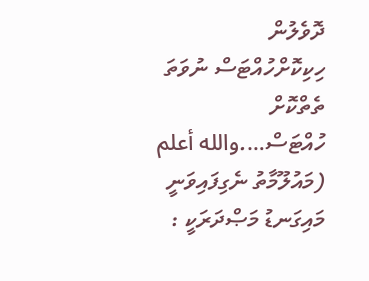ދޮވެލުން ހިކިކޮށްހުއްޓަސް ނުވަތަ ތެތްކޮށް ހުއްޓަސް….والله أعلم
(މައުލޫމާތު ނެގިފައިވަނީ  މައިގަނޑު މަޞްދަރަކީ :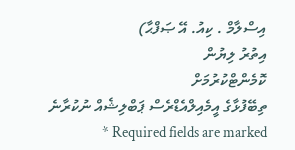އިސްލާމް . ކިއު. އޭ ޞަފްޙާ)
އިތުރު ލިޔުން
ކޮމެންޓްކުރުމަށް
ތިބޭފުޅާގެ އީމެއިލްއެޑްރެސް ޕަބްލިޝެއް ނުކުރާނެ Required fields are marked *